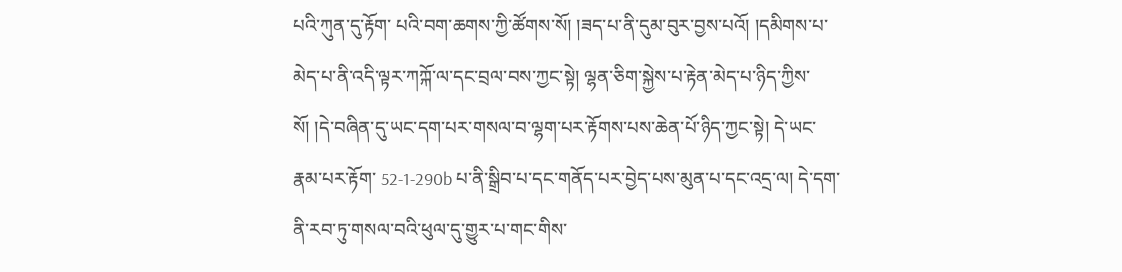པའི་ཀུན་དུ་རྟོག་ པའི་བག་ཆགས་ཀྱི་ཚོགས་སོ། །ཟད་པ་ནི་དུམ་བུར་བྱས་པའོ། །དམིགས་པ་མེད་པ་ནི་འདི་ལྟར་ཀཀྐོ་ལ་དང་བྲལ་བས་ཀྱང་སྟེ། ལྷན་ཅིག་སྐྱེས་པ་རྟེན་མེད་པ་ཉིད་ཀྱིས་སོ། །དེ་བཞིན་དུ་ཡང་དག་པར་གསལ་བ་ལྷག་པར་རྟོགས་པས་ཆེན་པོ་ཉིད་ཀྱང་སྟེ། དེ་ཡང་རྣམ་པར་རྟོག་ 52-1-290b པ་ནི་སྒྲིབ་པ་དང་གནོད་པར་བྱེད་པས་མུན་པ་དང་འདྲ་ལ། དེ་དག་ནི་རབ་ཏུ་གསལ་བའི་ཕུལ་དུ་གྱུར་པ་གང་གིས་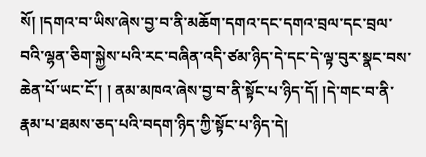སོ། །དགའ་བ་ཡིས་ཞེས་བྱ་བ་ནི་མཆོག་དགའ་དང་དགའ་བྲལ་དང་བྲལ་བའི་ལྷན་ཅིག་སྐྱེས་པའི་རང་བཞིན་འདི་ཙམ་ཉིད་དེ་དང་དེ་ལྟ་བུར་སྣང་བས་ཆེན་པོ་ཡང་ངོ་། ། ནམ་མཁའ་ཞེས་བྱ་བ་ནི་སྟོང་པ་ཉིད་དོ། །དེ་གང་བ་ནི་རྣམ་པ་ཐམས་ཅད་པའི་བདག་ཉིད་ཀྱི་སྟོང་པ་ཉིད་དེ།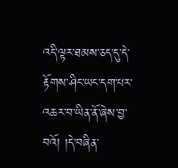འདི་ལྟར་ཐམས་ཅད་དུ་དེ་རྟོགས་ཤིང་ཡང་དག་པར་འཆར་བ་ཡིན་ནོ་ཞེས་བྱ་བའོ། །དེ་བཞིན་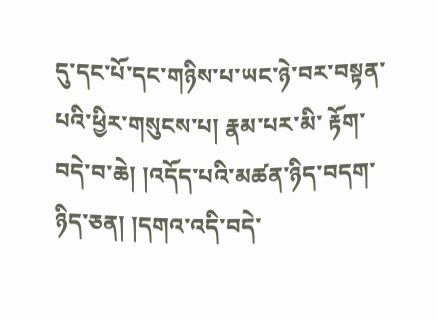དུ་དང་པོ་དང་གཉིས་པ་ཡང་ཉེ་བར་བསྟན་པའི་ཕྱིར་གསུངས་པ། རྣམ་པར་མི་ རྟོག་བདེ་བ་ཆེ། །འདོད་པའི་མཚན་ཉིད་བདག་ཉིད་ཅན། །དགའ་འདི་བདེ་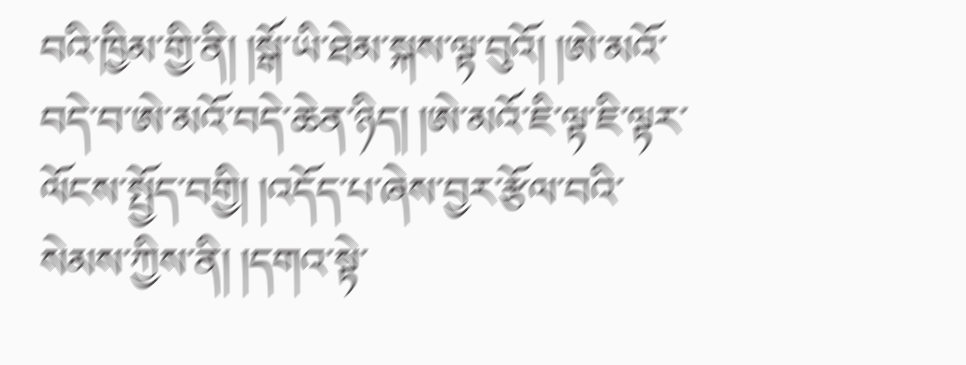བའི་ཁྱིམ་གྱི་ནི། །སྒོ་ཡི་ཐེམ་སྐས་ལྟ་བུའོ། །ཨེ་མའོ་བདེ་བ་ཨེ་མའོ་བདེ་ཆེན་ཉིད། །ཨེ་མའོ་ཇི་ལྟ་ཇི་ལྟར་ལོངས་སྤྱོད་བགྱི། །འདོད་པ་ཞེས་བྱར་རྩོལ་བའི་སེམས་ཀྱིས་ནི། །དགའ་སྟེ་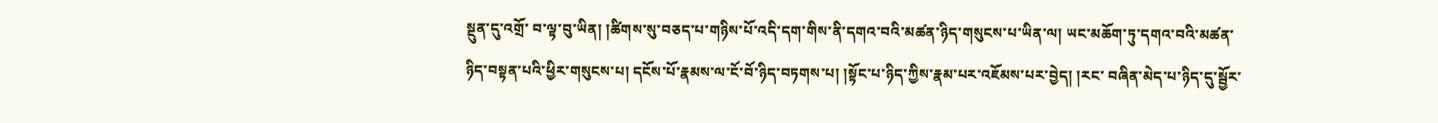སྔུན་དུ་འགྲོ་ བ་ལྟ་བུ་ཡིན། །ཚིགས་སུ་བཅད་པ་གཉིས་པོ་འདི་དག་གིས་ནི་དགའ་བའི་མཚན་ཉིད་གསུངས་པ་ཡིན་ལ། ཡང་མཆོག་ཏུ་དགའ་བའི་མཚན་ཉིད་བསྟན་པའི་ཕྱིར་གསུངས་པ། དངོས་པོ་རྣམས་ལ་ངོ་བོ་ཉིད་བཏགས་པ། །སྟོང་པ་ཉིད་ཀྱིས་རྣམ་པར་འཇོམས་པར་བྱེད། །རང་ བཞིན་མེད་པ་ཉིད་དུ་སྦྱོར་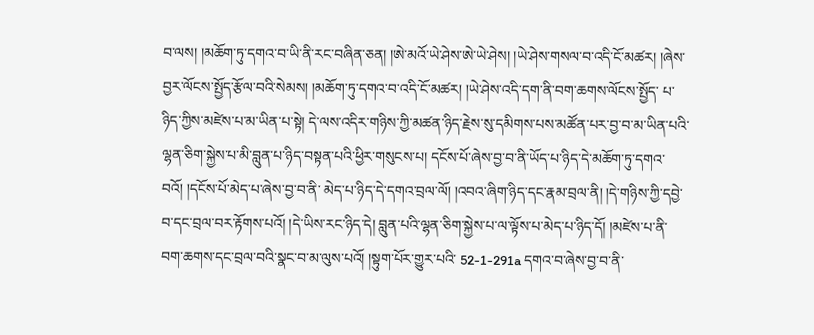བ་ལས། །མཆོག་ཏུ་དགའ་བ་ཡི་ནི་རང་བཞིན་ཅན། །ཨེ་མའོ་ཡེ་ཤེས་ཨེ་ཡེ་ཤེས། །ཡེ་ཤེས་གསལ་བ་འདི་ངོ་མཚར། །ཞེས་བྱར་ལོངས་སྤྱོད་རྩོལ་བའི་སེམས། །མཆོག་ཏུ་དགའ་བ་འདི་ངོ་མཚར། །ཡེ་ཤེས་འདི་དག་ནི་བག་ཆགས་ལོངས་སྤྱོད་ པ་ཉིད་ཀྱིས་མཛེས་པ་མ་ཡིན་པ་སྟེ། དེ་ལས་འདིར་གཉིས་ཀྱི་མཚན་ཉིད་རྗེས་སུ་དམིགས་པས་མཚོན་པར་བྱ་བ་མ་ཡིན་པའི་ལྷན་ཅིག་སྐྱེས་པ་མི་བླུན་པ་ཉིད་བསྟན་པའི་ཕྱིར་གསུངས་པ། དངོས་པོ་ཞེས་བྱ་བ་ནི་ཡོད་པ་ཉིད་དེ་མཆོག་ཏུ་དགའ་བའོ། །དངོས་པོ་མེད་པ་ཞེས་བྱ་བ་ནི་ མེད་པ་ཉིད་དེ་དགའ་བྲལ་ལོ། །འབའ་ཞིག་ཉིད་དང་རྣམ་བྲལ་ནི། །དེ་གཉིས་ཀྱི་དབྱེ་བ་དང་བྲལ་བར་རྟོགས་པའོ། །དེ་ཡིས་རང་ཉིད་དེ། བླུན་པའི་ལྷན་ཅིག་སྐྱེས་པ་ལ་ལྟོས་པ་མེད་པ་ཉིད་དོ། །མཛེས་པ་ནི་བག་ཆགས་དང་བྲལ་བའི་སྣང་བ་མ་ལུས་པའོ། །སྟུག་པོར་གྱུར་པའི་ 52-1-291a དགའ་བ་ཞེས་བྱ་བ་ནི་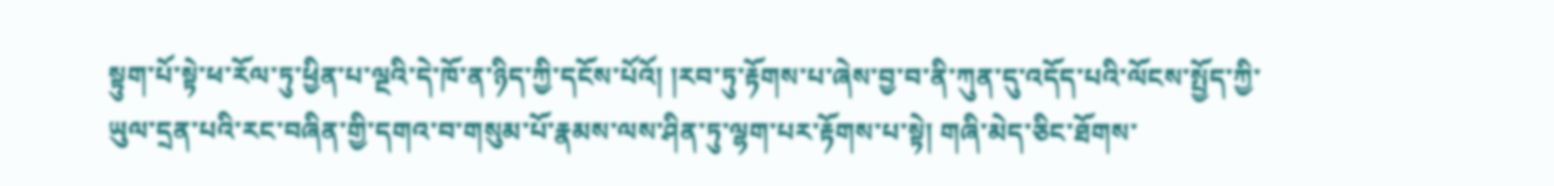སྟུག་པོ་སྟེ་ཕ་རོལ་ཏུ་ཕྱིན་པ་ལྔའི་དེ་ཁོ་ན་ཉིད་ཀྱི་དངོས་པོའོ། །རབ་ཏུ་རྟོགས་པ་ཞེས་བྱ་བ་ནི་ཀུན་དུ་འདོད་པའི་ལོངས་སྤྱོད་ཀྱི་ཡུལ་དྲན་པའི་རང་བཞིན་གྱི་དགའ་བ་གསུམ་པོ་རྣམས་ལས་ཤིན་ཏུ་ལྷག་པར་རྟོགས་པ་སྟེ། གཞི་མེད་ཅིང་ཐོགས་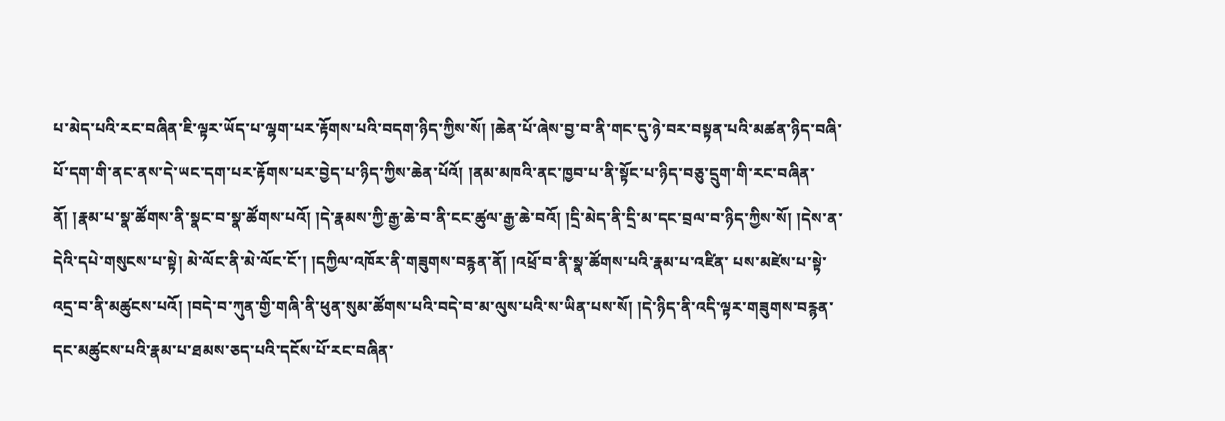པ་མེད་པའི་རང་བཞིན་ཇི་ལྟར་ཡོད་པ་ལྷག་པར་རྟོགས་པའི་བདག་ཉིད་ཀྱིས་སོ། །ཆེན་པོ་ཞེས་བྱ་བ་ནི་གང་དུ་ཉེ་བར་བསྟན་པའི་མཚན་ཉིད་བཞི་པོ་དག་གི་ནང་ནས་དེ་ཡང་དག་པར་རྟོགས་པར་བྱེད་པ་ཉིད་ཀྱིས་ཆེན་པོའོ། །ནམ་མཁའི་ནང་ཁྱབ་པ་ནི་སྟོང་པ་ཉིད་བཅུ་དྲུག་གི་རང་བཞིན་ ནོ། །རྣམ་པ་སྣ་ཚོགས་ནི་སྣང་བ་སྣ་ཚོགས་པའོ། །དེ་རྣམས་ཀྱི་རྒྱ་ཆེ་བ་ནི་ངང་ཚུལ་རྒྱ་ཆེ་བའོ། །དྲི་མེད་ནི་དྲི་མ་དང་བྲལ་བ་ཉིད་ཀྱིས་སོ། །དེས་ན་དེའི་དཔེ་གསུངས་པ་སྟེ། མེ་ལོང་ནི་མེ་ལོང་ངོ་། །དཀྱིལ་འཁོར་ནི་གཟུགས་བརྙན་ནོ། །འཕྲོ་བ་ནི་སྣ་ཚོགས་པའི་རྣམ་པ་འཛིན་ པས་མཛེས་པ་སྟེ་འདྲ་བ་ནི་མཚུངས་པའོ། །བདེ་བ་ཀུན་གྱི་གཞི་ནི་ཕུན་སུམ་ཚོགས་པའི་བདེ་བ་མ་ལུས་པའི་ས་ཡིན་པས་སོ། །དེ་ཉིད་ནི་འདི་ལྟར་གཟུགས་བརྙན་དང་མཚུངས་པའི་རྣམ་པ་ཐམས་ཅད་པའི་དངོས་པོ་རང་བཞིན་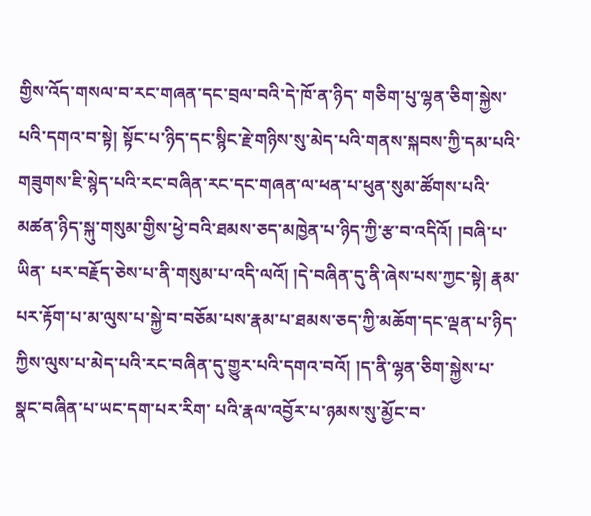གྱིས་འོད་གསལ་བ་རང་གཞན་དང་བྲལ་བའི་དེ་ཁོ་ན་ཉིད་ གཅིག་པུ་ལྷན་ཅིག་སྐྱེས་པའི་དགའ་བ་སྟེ། སྟོང་པ་ཉིད་དང་སྙིང་རྗེ་གཉིས་སུ་མེད་པའི་གནས་སྐབས་ཀྱི་དམ་པའི་གཟུགས་ཇི་སྙེད་པའི་རང་བཞིན་རང་དང་གཞན་ལ་ཕན་པ་ཕུན་སུམ་ཚོགས་པའི་མཚན་ཉིད་སྐུ་གསུམ་གྱིས་ཕྱེ་བའི་ཐམས་ཅད་མཁྱེན་པ་ཉིད་ཀྱི་རྩ་བ་འདིའོ། །བཞི་པ་ཡིན་ པར་བརྗོད་ཅེས་པ་ནི་གསུམ་པ་འདི་ལའོ། །དེ་བཞིན་དུ་ནི་ཞེས་པས་ཀྱང་སྟེ། རྣམ་པར་རྟོག་པ་མ་ལུས་པ་སྐྱེ་བ་བཅོམ་པས་རྣམ་པ་ཐམས་ཅད་ཀྱི་མཆོག་དང་ལྡན་པ་ཉིད་ཀྱིས་ལུས་པ་མེད་པའི་རང་བཞིན་དུ་གྱུར་པའི་དགའ་བའོ། །ད་ནི་ལྷན་ཅིག་སྐྱེས་པ་སྣང་བཞིན་པ་ཡང་དག་པར་རིག་ པའི་རྣལ་འབྱོར་པ་ཉམས་སུ་མྱོང་བ་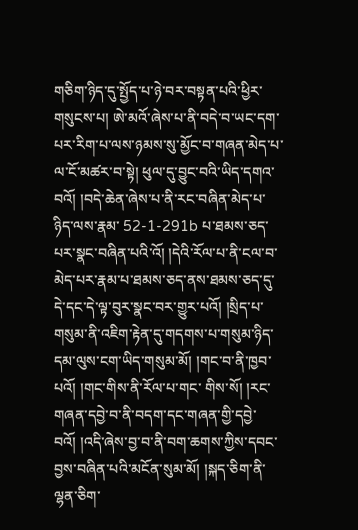གཅིག་ཉིད་དུ་སྤྱོད་པ་ཉེ་བར་བསྟན་པའི་ཕྱིར་གསུངས་པ། ཨེ་མའོ་ཞེས་པ་ནི་བདེ་བ་ཡང་དག་པར་རིག་པ་ལས་ཉམས་སུ་མྱོང་བ་གཞན་མེད་པ་ལ་ངོ་མཚར་བ་སྟེ། ཕུལ་དུ་བྱུང་བའི་ཡིད་དགའ་བའོ། །བདེ་ཆེན་ཞེས་པ་ནི་རང་བཞིན་མེད་པ་ཉིད་ལས་རྣམ་ 52-1-291b པ་ཐམས་ཅད་པར་སྣང་བཞིན་པའི་འོ། །དེའི་རོལ་པ་ནི་ངལ་བ་མེད་པར་རྣམ་པ་ཐམས་ཅད་ནས་ཐམས་ཅད་དུ་དེ་དང་དེ་ལྟ་བུར་སྣང་བར་གྱུར་པའོ། །སྲིད་པ་གསུམ་ནི་འཇིག་རྟེན་དུ་གདགས་པ་གསུམ་ཉིད་དམ་ལུས་ངག་ཡིད་གསུམ་མོ། །གང་བ་ནི་ཁྱབ་པའོ། །གང་གིས་ནི་རོལ་པ་གང་ གིས་སོ། །རང་གཞན་དབྱེ་བ་ནི་བདག་དང་གཞན་གྱི་དབྱེ་བའོ། །འདི་ཞེས་བྱ་བ་ནི་བག་ཆགས་ཀྱིས་དབང་བྱས་བཞིན་པའི་མངོན་སུམ་མོ། །སྐད་ཅིག་ནི་ལྷན་ཅིག་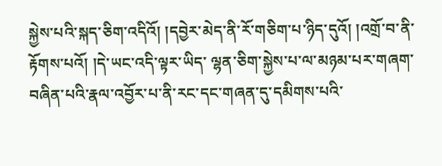སྐྱེས་པའི་སྐད་ཅིག་འདིའོ། །དབྱེར་མེད་ནི་རོ་གཅིག་པ་ཉིད་དུའོ། །འགྲོ་བ་ནི་རྟོགས་པའོ། །དེ་ཡང་འདི་ལྟར་ཡིད་ ལྷན་ཅིག་སྐྱེས་པ་ལ་མཉམ་པར་གཞག་བཞིན་པའི་རྣལ་འབྱོར་པ་ནི་རང་དང་གཞན་དུ་དམིགས་པའི་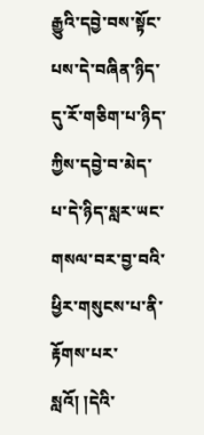རྒྱུའི་དབྱེ་བས་སྟོང་པས་དེ་བཞིན་ཉིད་དུ་རོ་གཅིག་པ་ཉིད་ཀྱིས་དབྱེ་བ་མེད་པ་དེ་ཉིད་སླར་ཡང་གསལ་བར་བྱ་བའི་ཕྱིར་གསུངས་པ་ནི་རྟོགས་པར་སླའོ། །དེའི་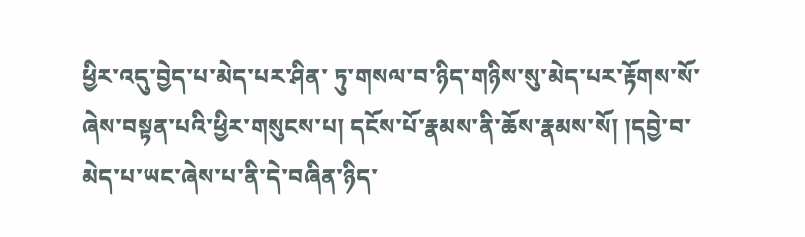ཕྱིར་འདུ་བྱེད་པ་མེད་པར་ཤིན་ ཏུ་གསལ་བ་ཉིད་གཉིས་སུ་མེད་པར་རྟོགས་སོ་ཞེས་བསྟན་པའི་ཕྱིར་གསུངས་པ། དངོས་པོ་རྣམས་ནི་ཆོས་རྣམས་སོ། །དབྱེ་བ་མེད་པ་ཡང་ཞེས་པ་ནི་དེ་བཞིན་ཉིད་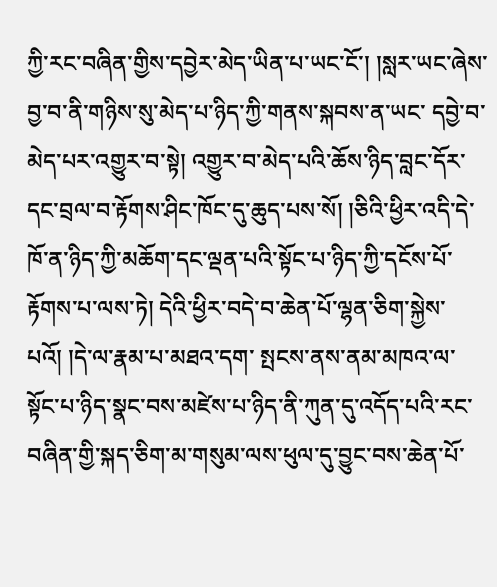ཀྱི་རང་བཞིན་གྱིས་དབྱེར་མེད་ཡིན་པ་ཡང་ངོ་། །སླར་ཡང་ཞེས་བྱ་བ་ནི་གཉིས་སུ་མེད་པ་ཉིད་ཀྱི་གནས་སྐབས་ན་ཡང་ དབྱེ་བ་མེད་པར་འགྱུར་བ་སྟེ། འགྱུར་བ་མེད་པའི་ཆོས་ཉིད་བླང་དོར་དང་བྲལ་བ་རྟོགས་ཤིང་ཁོང་དུ་ཆུད་པས་སོ། །ཅིའི་ཕྱིར་འདི་དེ་ཁོ་ན་ཉིད་ཀྱི་མཆོག་དང་ལྡན་པའི་སྟོང་པ་ཉིད་ཀྱི་དངོས་པོ་རྟོགས་པ་ལས་ཏེ། དེའི་ཕྱིར་བདེ་བ་ཆེན་པོ་ལྷན་ཅིག་སྐྱེས་པའོ། །དེ་ལ་རྣམ་པ་མཐའ་དག་ སྤངས་ནས་ནམ་མཁའ་ལ་སྟོང་པ་ཉིད་སྣང་བས་མཛེས་པ་ཉིད་ནི་ཀུན་དུ་འདོད་པའི་རང་བཞིན་གྱི་སྐད་ཅིག་མ་གསུམ་ལས་ཕུལ་དུ་བྱུང་བས་ཆེན་པོ་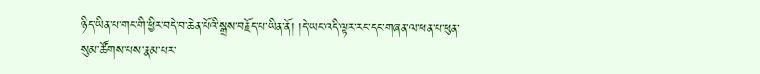ཉིད་ཡིན་པ་གང་གི་ཕྱིར་བདེ་བ་ཆེན་པོའི་སྒྲས་བརྗོད་པ་ཡིན་ནོ། །དེ་ཡང་འདི་ལྟར་རང་དང་གཞན་ལ་ཕན་པ་ཕུན་སུམ་ཚོགས་པས་རྣམ་པར་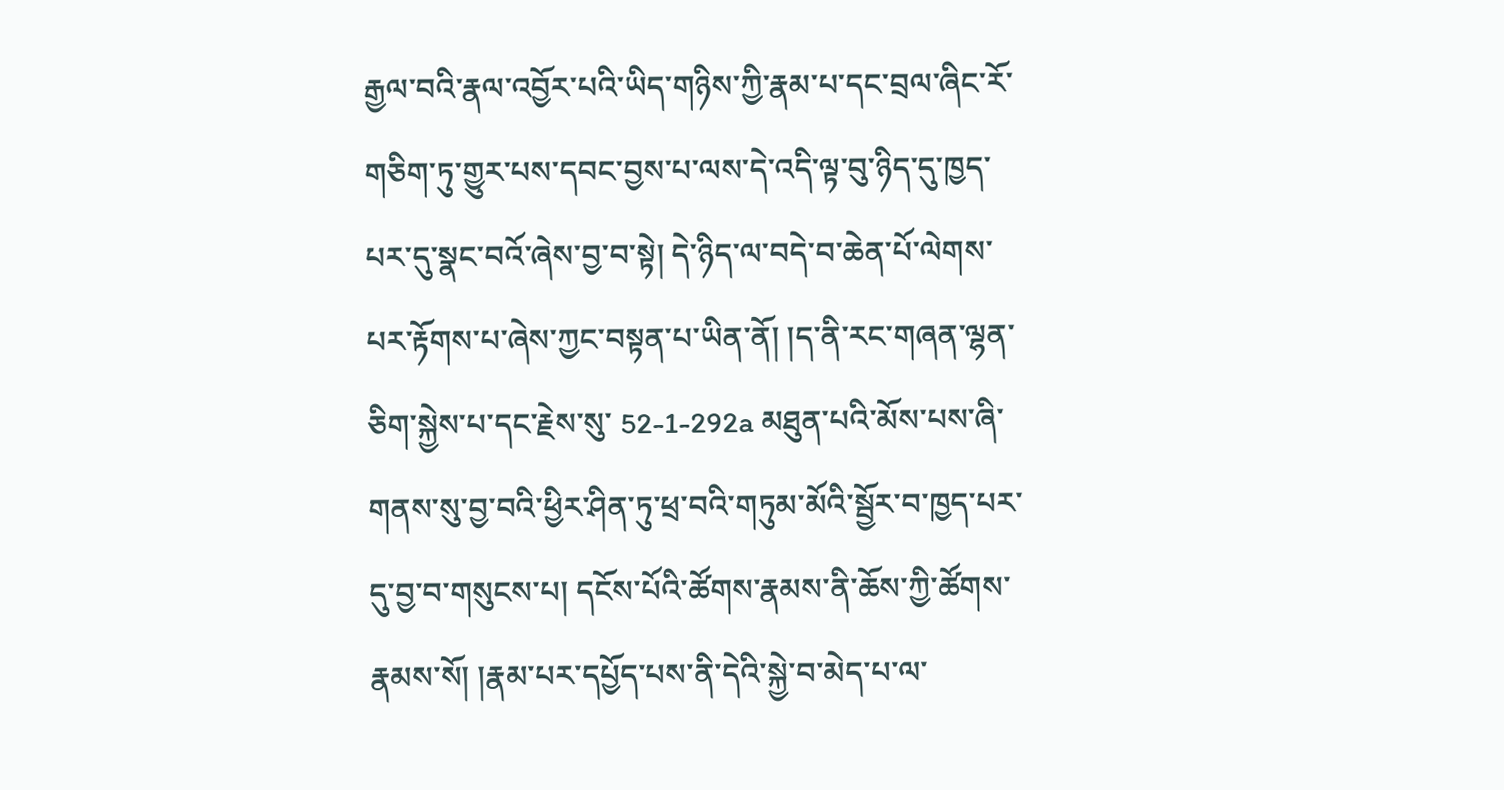རྒྱལ་བའི་རྣལ་འབྱོར་པའི་ཡིད་གཉིས་ཀྱི་རྣམ་པ་དང་བྲལ་ཞིང་རོ་གཅིག་ཏུ་གྱུར་པས་དབང་བྱས་པ་ལས་དེ་འདི་ལྟ་བུ་ཉིད་དུ་ཁྱད་པར་དུ་སྣང་བའོ་ཞེས་བྱ་བ་སྟེ། དེ་ཉིད་ལ་བདེ་བ་ཆེན་པོ་ལེགས་པར་རྟོགས་པ་ཞེས་ཀྱང་བསྟན་པ་ཡིན་ནོ། །ད་ནི་རང་གཞན་ལྷན་ཅིག་སྐྱེས་པ་དང་རྗེས་སུ་ 52-1-292a མཐུན་པའི་མོས་པས་ཞི་གནས་སུ་བྱ་བའི་ཕྱིར་ཤིན་ཏུ་ཕྲ་བའི་གཏུམ་མོའི་སྦྱོར་བ་ཁྱད་པར་དུ་བྱ་བ་གསུངས་པ། དངོས་པོའི་ཚོགས་རྣམས་ནི་ཆོས་ཀྱི་ཚོགས་རྣམས་སོ། །རྣམ་པར་དཔྱོད་པས་ནི་དེའི་སྐྱེ་བ་མེད་པ་ལ་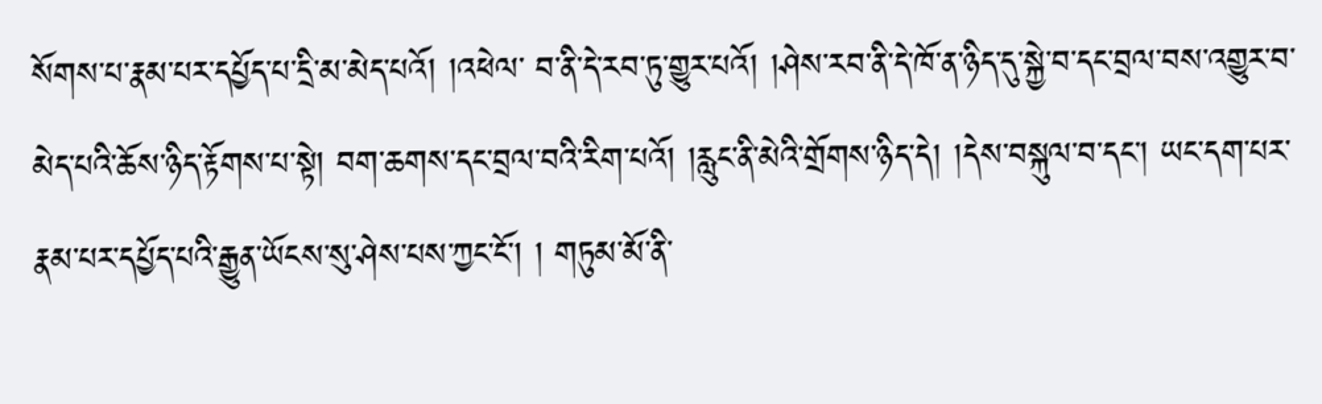སོགས་པ་རྣམ་པར་དཔྱོད་པ་དྲི་མ་མེད་པའོ། །འཕེལ་ བ་ནི་དེ་རབ་ཏུ་གྱུར་པའོ། །ཤེས་རབ་ནི་དེ་ཁོ་ན་ཉིད་དུ་སྐྱེ་བ་དང་བྲལ་བས་འགྱུར་བ་མེད་པའི་ཆོས་ཉིད་རྟོགས་པ་སྟེ། བག་ཆགས་དང་བྲལ་བའི་རིག་པའོ། །རླུང་ནི་མེའི་གྲོགས་ཉིད་དེ། །དེས་བསྐུལ་བ་དང་། ཡང་དག་པར་རྣམ་པར་དཔྱོད་པའི་རྒྱུན་ཡོངས་སུ་ཤེས་པས་ཀྱང་ངོ་། ། གཏུམ་མོ་ནི་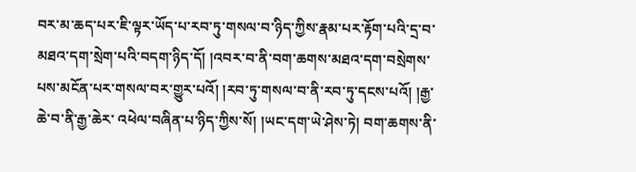བར་མ་ཆད་པར་ཇི་ལྟར་ཡོད་པ་རབ་ཏུ་གསལ་བ་ཉིད་ཀྱིས་རྣམ་པར་རྟོག་པའི་དྲ་བ་མཐའ་དག་སྲེག་པའི་བདག་ཉིད་དོ། །འབར་བ་ནི་བག་ཆགས་མཐའ་དག་བསྲེགས་པས་མངོན་པར་གསལ་བར་གྱུར་པའོ། །རབ་ཏུ་གསལ་བ་ནི་རབ་ཏུ་དངས་པའོ། །རྒྱ་ཆེ་བ་ནི་རྒྱ་ཆེར་ འཕེལ་བཞིན་པ་ཉིད་ཀྱིས་སོ། །ཡང་དག་ཡེ་ཤེས་ཏེ། བག་ཆགས་ནི་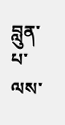བླུན་པ་ལས་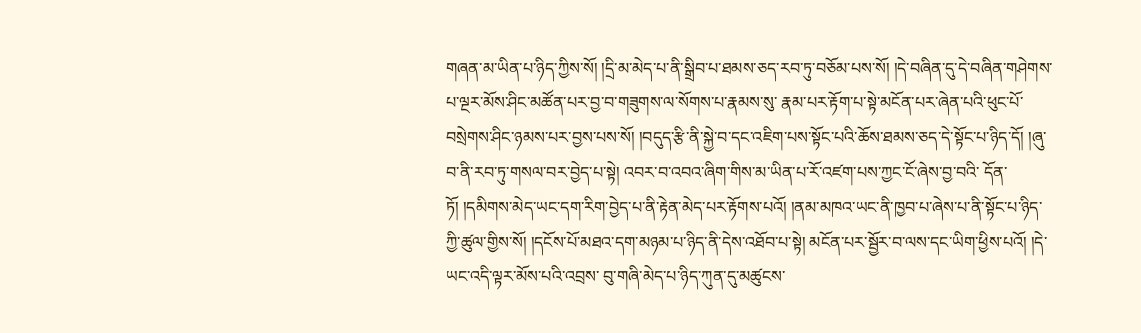གཞན་མ་ཡིན་པ་ཉིད་ཀྱིས་སོ། །དྲི་མ་མེད་པ་ནི་སྒྲིབ་པ་ཐམས་ཅད་རབ་ཏུ་བཅོམ་པས་སོ། །དེ་བཞིན་དུ་དེ་བཞིན་གཤེགས་པ་ལྔར་མོས་ཤིང་མཚོན་པར་བྱ་བ་གཟུགས་ལ་སོགས་པ་རྣམས་སུ་ རྣམ་པར་རྟོག་པ་སྟེ་མངོན་པར་ཞེན་པའི་ཕུང་པོ་བསྲེགས་ཤིང་ཉམས་པར་བྱས་པས་སོ། །བདུད་རྩི་ནི་སྐྱེ་བ་དང་འཇིག་པས་སྟོང་པའི་ཆོས་ཐམས་ཅད་དེ་སྟོང་པ་ཉིད་དོ། །ཞུ་བ་ནི་རབ་ཏུ་གསལ་བར་བྱེད་པ་སྟེ། འབར་བ་འབའ་ཞིག་གིས་མ་ཡིན་པ་རོ་འཛག་པས་ཀྱང་ངོ་ཞེས་བྱ་བའི་ དོན་ཏོ། །དམིགས་མེད་ཡང་དག་རིག་བྱེད་པ་ནི་རྟེན་མེད་པར་རྟོགས་པའོ། །ནམ་མཁའ་ཡང་ནི་ཁྱབ་པ་ཞེས་པ་ནི་སྟོང་པ་ཉིད་ཀྱི་ཚུལ་གྱིས་སོ། །དངོས་པོ་མཐའ་དག་མཉམ་པ་ཉིད་ནི་དེས་འཐོབ་པ་སྟེ། མངོན་པར་སྦྱོར་བ་ལས་དང་ཡིག་ཕྱིས་པའོ། །དེ་ཡང་འདི་ལྟར་མོས་པའི་འབྲས་ བུ་གཞི་མེད་པ་ཉིད་ཀུན་དུ་མཚུངས་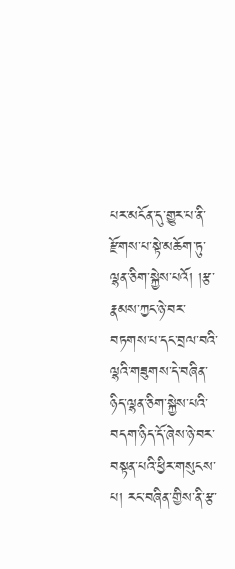པར་མངོན་དུ་གྱུར་པ་ནི་རྫོགས་པ་སྟེ་མཆོག་ཏུ་ལྷན་ཅིག་སྐྱེས་པའོ། །རྩ་རྣམས་ཀྱང་ཉེ་བར་བཏགས་པ་དང་བྲལ་བའི་ལྷའི་གཟུགས་དེ་བཞིན་ཉིད་ལྷན་ཅིག་སྐྱེས་པའི་བདག་ཉིད་དོ་ཞེས་ཉེ་བར་བསྟན་པའི་ཕྱིར་གསུངས་པ། རང་བཞིན་གྱིས་ནི་རྩ་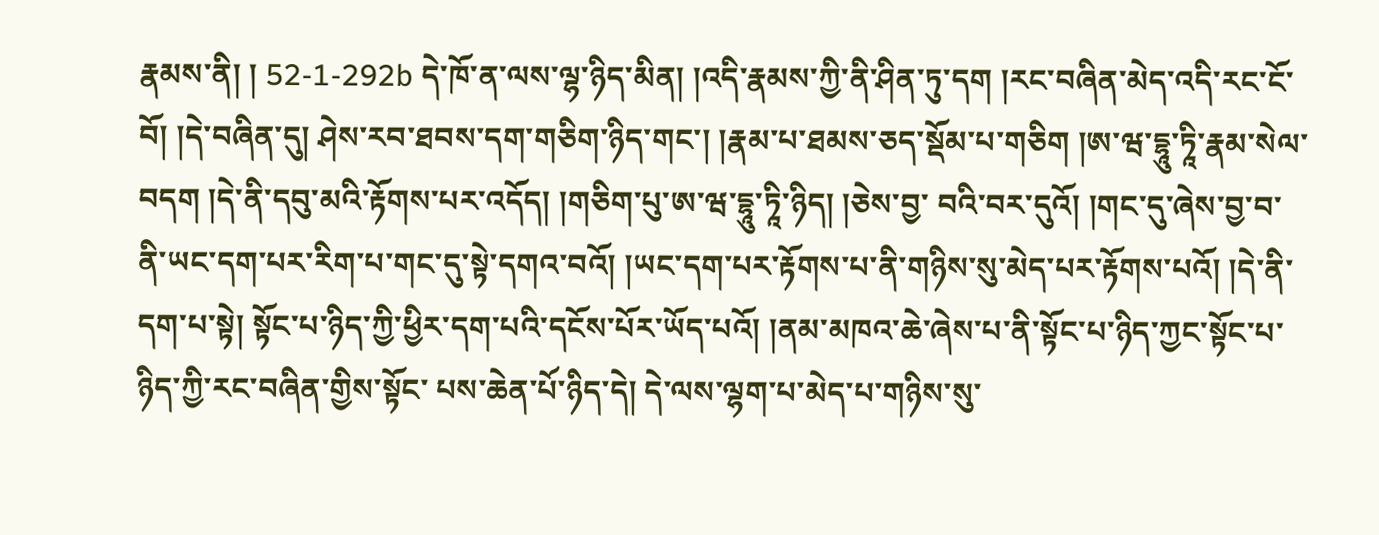རྣམས་ནི། ། 52-1-292b དེ་ཁོ་ན་ལས་ལྷ་ཉིད་མིན། །འདི་རྣམས་ཀྱི་ནི་ཤིན་ཏུ་དག །རང་བཞིན་མེད་འདི་རང་ངོ་བོ། །དེ་བཞིན་དུ། ཤེས་རབ་ཐབས་དག་གཅིག་ཉིད་གང་། །རྣམ་པ་ཐམས་ཅད་སྡོམ་པ་གཅིག །ཨ་ཝ་དྷཱུ་ཏཱི་རྣམ་སེལ་བདག །དེ་ནི་དབུ་མའི་རྟོགས་པར་འདོད། །གཅིག་པུ་ཨ་ཝ་དྷཱུ་ཏཱི་ཉིད། །ཅེས་བྱ་ བའི་བར་དུའོ། །གང་དུ་ཞེས་བྱ་བ་ནི་ཡང་དག་པར་རིག་པ་གང་དུ་སྟེ་དགའ་བའོ། །ཡང་དག་པར་རྟོགས་པ་ནི་གཉིས་སུ་མེད་པར་རྟོགས་པའོ། །དེ་ནི་དག་པ་སྟེ། སྟོང་པ་ཉིད་ཀྱི་ཕྱིར་དག་པའི་དངོས་པོར་ཡོད་པའོ། །ནམ་མཁའ་ཆེ་ཞེས་པ་ནི་སྟོང་པ་ཉིད་ཀྱང་སྟོང་པ་ཉིད་ཀྱི་རང་བཞིན་གྱིས་སྟོང་ པས་ཆེན་པོ་ཉིད་དེ། དེ་ལས་ལྷག་པ་མེད་པ་གཉིས་སུ་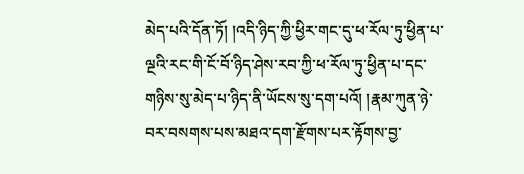མེད་པའི་དོན་ཏོ། །འདི་ཉིད་ཀྱི་ཕྱིར་གང་དུ་ཕ་རོལ་ཏུ་ཕྱིན་པ་ལྔའི་རང་གི་ངོ་བོ་ཉིད་ཤེས་རབ་ཀྱི་ཕ་རོལ་ཏུ་ཕྱིན་པ་དང་གཉིས་སུ་མེད་པ་ཉིད་ནི་ཡོངས་སུ་དག་པའོ། །རྣམ་ཀུན་ཉེ་བར་བསགས་པས་མཐའ་དག་རྫོགས་པར་རྟོགས་བྱ་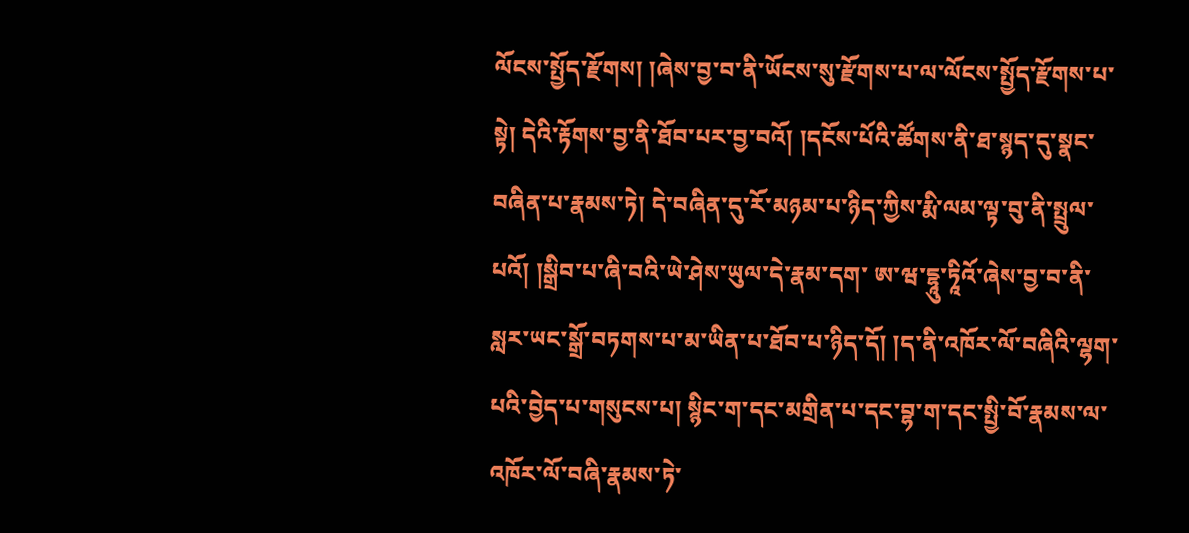ལོངས་སྤྱོད་རྫོགས། །ཞེས་བྱ་བ་ནི་ཡོངས་སུ་རྫོགས་པ་ལ་ལོངས་སྤྱོད་རྫོགས་པ་སྟེ། དེའི་རྟོགས་བྱ་ནི་ཐོབ་པར་བྱ་བའོ། །དངོས་པོའི་ཚོགས་ནི་ཐ་སྙད་དུ་སྣང་བཞིན་པ་རྣམས་ཏེ། དེ་བཞིན་དུ་རོ་མཉམ་པ་ཉིད་ཀྱིས་རྨི་ལམ་ལྟ་བུ་ནི་སྤྲུལ་པའོ། །སྒྲིབ་པ་ཞི་བའི་ཡེ་ཤེས་ཡུལ་དེ་རྣམ་དག་ ཨ་ཝ་དྷཱུ་ཏཱིའོ་ཞེས་བྱ་བ་ནི་སླར་ཡང་སྒྲོ་བཏགས་པ་མ་ཡིན་པ་ཐོབ་པ་ཉིད་དོ། །ད་ནི་འཁོར་ལོ་བཞིའི་ལྷག་པའི་བྱེད་པ་གསུངས་པ། སྙིང་ག་དང་མགྲིན་པ་དང་བྷ་ག་དང་སྤྱི་བོ་རྣམས་ལ་འཁོར་ལོ་བཞི་རྣམས་ཏེ་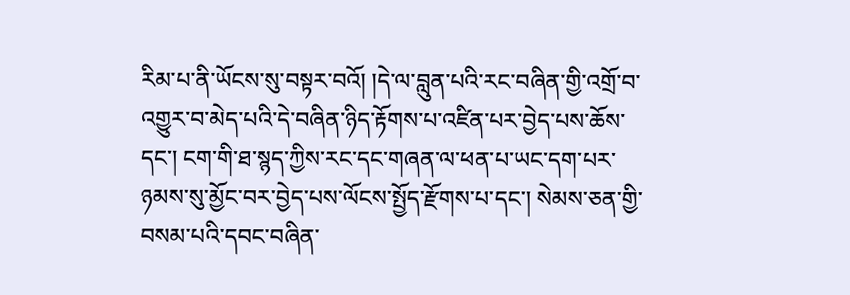རིམ་པ་ནི་ཡོངས་སུ་བསྟར་བའོ། །དེ་ལ་བླུན་པའི་རང་བཞིན་གྱི་འགྲོ་བ་ འགྱུར་བ་མེད་པའི་དེ་བཞིན་ཉིད་རྟོགས་པ་འཛིན་པར་བྱེད་པས་ཆོས་དང་། ངག་གི་ཐ་སྙད་ཀྱིས་རང་དང་གཞན་ལ་ཕན་པ་ཡང་དག་པར་ཉམས་སུ་མྱོང་བར་བྱེད་པས་ལོངས་སྤྱོད་རྫོགས་པ་དང་། སེམས་ཅན་གྱི་བསམ་པའི་དབང་བཞིན་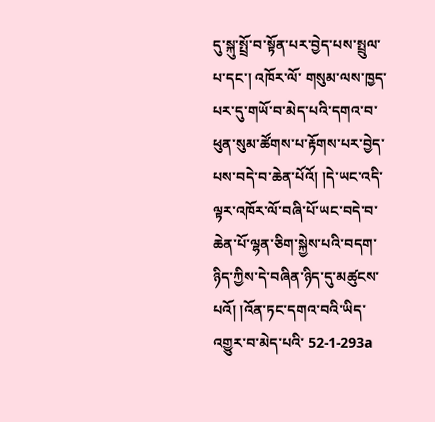དུ་སྐུ་སྤྲོ་བ་སྟོན་པར་བྱེད་པས་སྤྲུལ་པ་དང་། འཁོར་ལོ་ གསུམ་ལས་ཁྱད་པར་དུ་གཡོ་བ་མེད་པའི་དགའ་བ་ཕུན་སུམ་ཚོགས་པ་རྟོགས་པར་བྱེད་པས་བདེ་བ་ཆེན་པོའོ། །དེ་ཡང་འདི་ལྟར་འཁོར་ལོ་བཞི་པོ་ཡང་བདེ་བ་ཆེན་པོ་ལྷན་ཅིག་སྐྱེས་པའི་བདག་ཉིད་ཀྱིས་དེ་བཞིན་ཉིད་དུ་མཚུངས་པའོ། །འོན་ཏང་དགའ་བའི་ཡིད་འགྱུར་བ་མེད་པའི་ 52-1-293a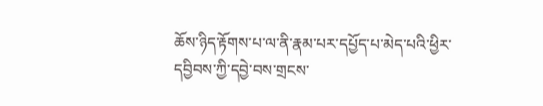ཆོས་ཉིད་རྟོགས་པ་ལ་ནི་རྣམ་པར་དཔྱོད་པ་མེད་པའི་ཕྱིར་དབྱིབས་ཀྱི་དབྱེ་བས་གྲངས་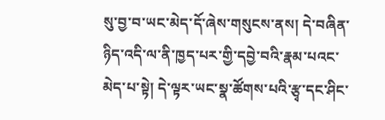སུ་བྱ་བ་ཡང་མེད་དོ་ཞེས་གསུངས་ནས། དེ་བཞིན་ཉིད་འདི་ལ་ནི་ཁྱད་པར་གྱི་དབྱེ་བའི་རྣམ་པའང་མེད་པ་སྟེ། དེ་ལྟར་ཡང་སྣ་ཚོགས་པའི་རྩྭ་དང་ཤིང་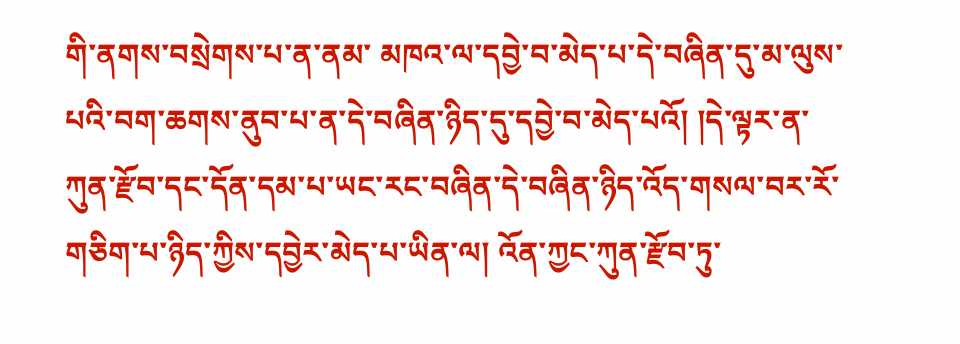གི་ནགས་བསྲེགས་པ་ན་ནམ་ མཁའ་ལ་དབྱེ་བ་མེད་པ་དེ་བཞིན་དུ་མ་ལུས་པའི་བག་ཆགས་ནུབ་པ་ན་དེ་བཞིན་ཉིད་དུ་དབྱེ་བ་མེད་པའོ། །དེ་ལྟར་ན་ཀུན་རྫོབ་དང་དོན་དམ་པ་ཡང་རང་བཞིན་དེ་བཞིན་ཉིད་འོད་གསལ་བར་རོ་གཅིག་པ་ཉིད་ཀྱིས་དབྱེར་མེད་པ་ཡིན་ལ། འོན་ཀྱང་ཀུན་རྫོབ་ཏུ་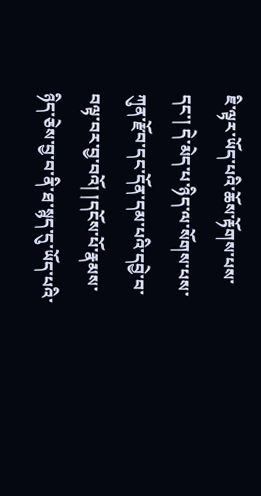ཇི་ལྟར་ཡོད་པའི་ཆོས་རྟོགས་པས་ དང་། དེ་མེད་པ་ཉིད་ལ་སོགས་པས་ཀུན་རྫོབ་དང་དོན་དམ་པའི་དབྱེ་བ་བལྟ་བར་བྱ་བའོ། །དངོས་པོ་རྣམས་ཉིད་ཅེས་བྱ་བ་ནི་ཐ་སྙད་དུ་ཡོད་པའི་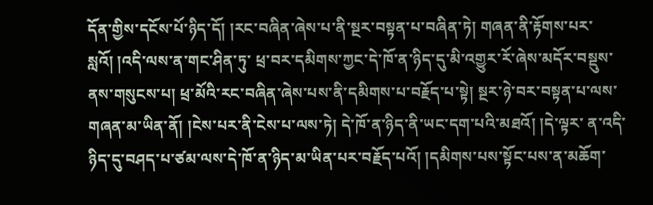དོན་གྱིས་དངོས་པོ་ཉིད་དོ། །རང་བཞིན་ཞེས་པ་ནི་སྔར་བསྟན་པ་བཞིན་ཏེ། གཞན་ནི་རྟོགས་པར་སླའོ། །འདི་ལས་ན་གང་ཤིན་ཏུ་ ཕྲ་བར་དམིགས་ཀྱང་དེ་ཁོ་ན་ཉིད་དུ་མི་འགྱུར་རོ་ཞེས་མདོར་བསྡུས་ནས་གསུངས་པ། ཕྲ་མོའི་རང་བཞིན་ཞེས་པས་ནི་དམིགས་པ་བརྗོད་པ་སྟེ། སྔར་ཉེ་བར་བསྟན་པ་ལས་གཞན་མ་ཡིན་ནོ། །ངེས་པར་ནི་ངེས་པ་ལས་ཏེ། དེ་ཁོ་ན་ཉིད་ནི་ཡང་དག་པའི་མཐའོ། །དེ་ལྟར་ ན་འདི་ཉིད་དུ་བཤད་པ་ཙམ་ལས་དེ་ཁོ་ན་ཉིད་མ་ཡིན་པར་བརྗོད་པའོ། །དམིགས་པས་སྟོང་པས་ན་མཆོག་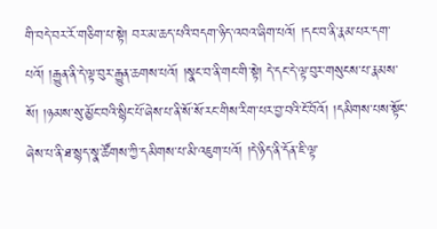གི་བདེ་བར་རོ་གཅིག་པ་སྟེ། བར་མ་ཆད་པའི་བདག་ཉིད་འབའ་ཞིག་པའོ། །དང་བ་ནི་རྣམ་པར་དག་པའོ། །རྒྱུན་ནི་དེ་ལྟ་བུར་རྒྱུན་ཆགས་པའོ། །སྣང་བ་ནི་གང་གི་སྟེ། དེ་དང་དེ་ལྟ་བུར་གསུངས་པ་རྣམས་སོ། །ཉམས་སུ་མྱོང་བའི་སྙིང་པོ་ཞེས་པ་ནི་སོ་སོ་རང་གིས་རིག་པར་བྱ་བའི་ངོ་བོའོ། །དམིགས་པས་སྟོང་ཞེས་པ་ནི་ཐ་སྙད་སྣ་ཚོགས་ཀྱི་དམིགས་པ་མི་འཇུག་པའོ། །དེ་ཉིད་ནི་དོན་ཇི་ལྟ་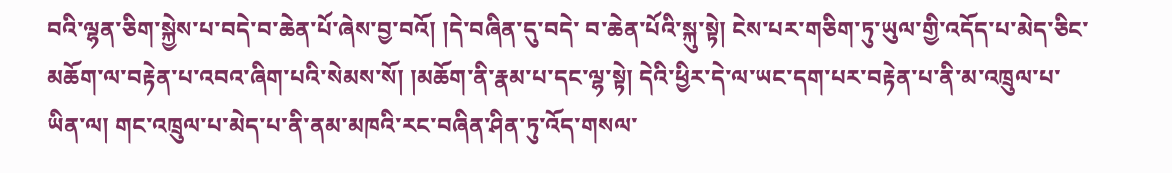བའི་ལྷན་ཅིག་སྐྱེས་པ་བདེ་བ་ཆེན་པོ་ཞེས་བྱ་བའོ། །དེ་བཞིན་དུ་བདེ་ བ་ཆེན་པོའི་སྐུ་སྟེ། ངེས་པར་གཅིག་ཏུ་ཡུལ་གྱི་འདོད་པ་མེད་ཅིང་མཆོག་ལ་བརྟེན་པ་འབའ་ཞིག་པའི་སེམས་སོ། །མཆོག་ནི་རྣམ་པ་དང་ལྷ་སྟེ། དེའི་ཕྱིར་དེ་ལ་ཡང་དག་པར་བརྟེན་པ་ནི་མ་འཁྲུལ་པ་ཡིན་ལ། གང་འཁྲུལ་པ་མེད་པ་ནི་ནམ་མཁའི་རང་བཞིན་ཤིན་ཏུ་འོད་གསལ་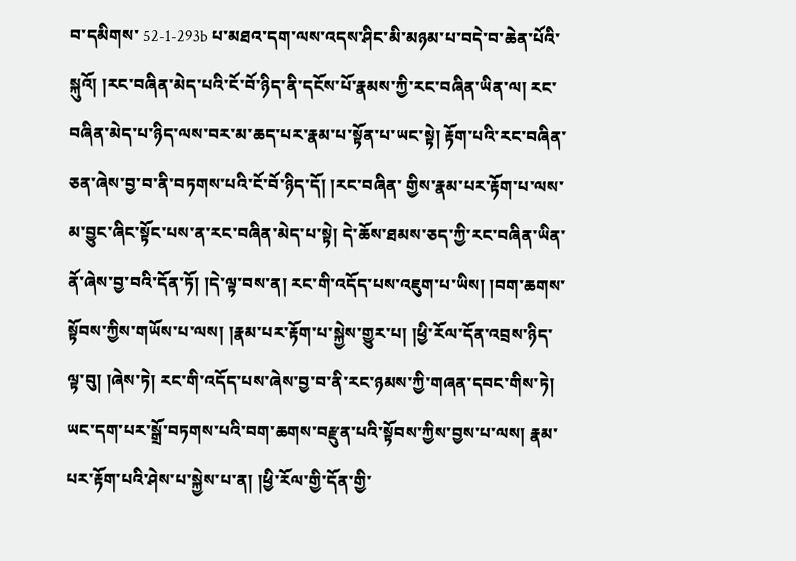བ་དམིགས་ 52-1-293b པ་མཐའ་དག་ལས་འདས་ཤིང་མི་མཉམ་པ་བདེ་བ་ཆེན་པོའི་སྐུའོ། །རང་བཞིན་མེད་པའི་ངོ་བོ་ཉིད་ནི་དངོས་པོ་རྣམས་ཀྱི་རང་བཞིན་ཡིན་ལ། རང་བཞིན་མེད་པ་ཉིད་ལས་བར་མ་ཆད་པར་རྣམ་པ་སྟོན་པ་ཡང་སྟེ། རྟོག་པའི་རང་བཞིན་ཅན་ཞེས་བྱ་བ་ནི་བཏགས་པའི་ངོ་བོ་ཉིད་དོ། །རང་བཞིན་ གྱིས་རྣམ་པར་རྟོག་པ་ལས་མ་བྱུང་ཞིང་སྟོང་པས་ན་རང་བཞིན་མེད་པ་སྟེ། དེ་ཆོས་ཐམས་ཅད་ཀྱི་རང་བཞིན་ཡིན་ནོ་ཞེས་བྱ་བའི་དོན་ཏོ། །དེ་ལྟ་བས་ན། རང་གི་འདོད་པས་འཇུག་པ་ཡིས། །བག་ཆགས་སྟོབས་ཀྱིས་གཡོས་པ་ལས། །རྣམ་པར་རྟོག་པ་སྐྱེས་གྱུར་པ། །ཕྱི་རོལ་དོན་འབྲས་ཉིད་ ལྟ་བུ། །ཞེས་ཏེ། རང་གི་འདོད་པས་ཞེས་བྱ་བ་ནི་རང་ཉམས་ཀྱི་གཞན་དབང་གིས་ཏེ། ཡང་དག་པར་སྒྲོ་བཏགས་པའི་བག་ཆགས་བརྫུན་པའི་སྟོབས་ཀྱིས་བྱས་པ་ལས། རྣམ་པར་རྟོག་པའི་ཤེས་པ་སྐྱེས་པ་ན། །ཕྱི་རོལ་གྱི་དོན་གྱི་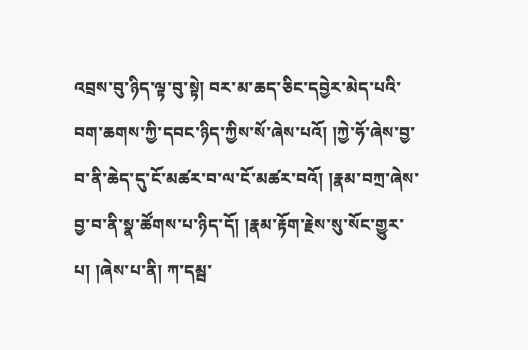འབྲས་བུ་ཉིད་ལྟ་བུ་སྟེ། བར་མ་ཆད་ཅིང་དབྱེར་མེད་པའི་ བག་ཆགས་ཀྱི་དབང་ཉིད་ཀྱིས་སོ་ཞེས་པའོ། །ཀྱེ་ཧོ་ཞེས་བྱ་བ་ནི་ཆེད་དུ་ངོ་མཚར་བ་ལ་ངོ་མཚར་བའོ། །རྣམ་བཀྲ་ཞེས་བྱ་བ་ནི་སྣ་ཚོགས་པ་ཉིད་དོ། །རྣམ་རྟོག་རྗེས་སུ་སོང་གྱུར་པ། །ཞེས་པ་ནི། ཀ་དམྦ་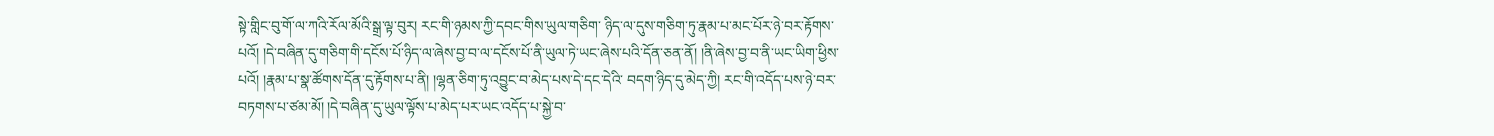སྟེ་གླིང་བུ་གོ་ལ་ཀའི་རོལ་མོའི་སྒྲ་ལྟ་བུར། རང་གི་ཉམས་ཀྱི་དབང་གིས་ཡུལ་གཅིག་ ཉིད་ལ་དུས་གཅིག་ཏུ་རྣམ་པ་མང་པོར་ཉེ་བར་རྟོགས་པའོ། །དེ་བཞིན་དུ་གཅིག་གི་དངོས་པོ་ཉིད་ལ་ཞེས་བྱ་བ་ལ་དངོས་པོ་ནི་ཡུལ་ཏེ་ཡང་ཞེས་པའི་དོན་ཅན་ནོ། །ནི་ཞེས་བྱ་བ་ནི་ཡང་ཡིག་ཕྱིས་པའོ། །རྣམ་པ་སྣ་ཚོགས་དོན་དུ་རྟོགས་པ་ནི། །ལྷན་ཅིག་ཏུ་འབྱུང་བ་མེད་པས་དེ་དང་དེའི་ བདག་ཉིད་དུ་མེད་ཀྱི། རང་གི་འདོད་པས་ཉེ་བར་བཏགས་པ་ཙམ་མོ། །དེ་བཞིན་དུ་ཡུལ་ལྟོས་པ་མེད་པར་ཡང་འདོད་པ་སྐྱེ་བ་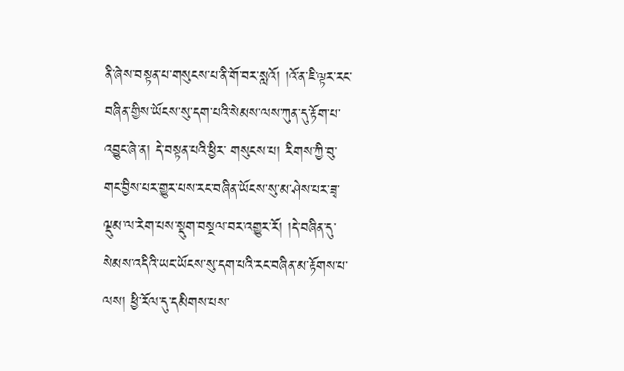ནི་ཞེས་བསྟན་པ་གསུངས་པ་ནི་གོ་བར་སླའོ། །འོ་ན་ཇི་ལྟར་རང་བཞིན་གྱིས་ཡོངས་སུ་དག་པའི་སེམས་ལས་ཀུན་དུ་རྟོག་པ་འབྱུང་ཞེ་ན། དེ་བསྟན་པའི་ཕྱིར་ གསུངས་པ། རིགས་ཀྱི་བུ་གང་བྱིས་པར་གྱུར་པས་རང་བཞིན་ཡོངས་སུ་མ་ཤེས་པར་ཟྭ་ལྡུམ་ལ་རེག་པས་སྡུག་བསྔལ་བར་འགྱུར་རོ། །དེ་བཞིན་དུ་སེམས་འདིའི་ཡང་ཡོངས་སུ་དག་པའི་རང་བཞིན་མ་རྟོགས་པ་ལས། ཕྱི་རོལ་དུ་དམིགས་པས་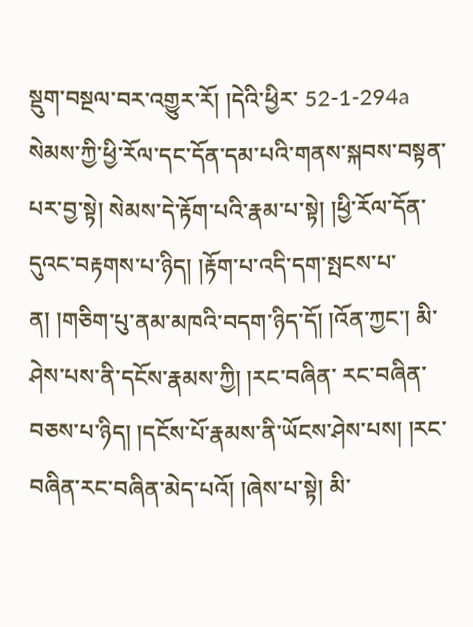སྡུག་བསྔལ་བར་འགྱུར་རོ། །དེའི་ཕྱིར་ 52-1-294a སེམས་ཀྱི་ཕྱི་རོལ་དང་དོན་དམ་པའི་གནས་སྐབས་བསྟན་པར་བྱ་སྟེ། སེམས་དེ་རྟོག་པའི་རྣམ་པ་སྟེ། །ཕྱི་རོལ་དོན་དུའང་བརྟགས་པ་ཉིད། །རྟོག་པ་འདི་དག་སྤངས་པ་ན། །གཅིག་པུ་ནམ་མཁའི་བདག་ཉིད་དོ། །འོན་ཀྱང་། མི་ཤེས་པས་ནི་དངོས་རྣམས་ཀྱི། །རང་བཞིན་ རང་བཞིན་བཅས་པ་ཉིད། །དངོས་པོ་རྣམས་ནི་ཡོངས་ཤེས་པས། །རང་བཞིན་རང་བཞིན་མེད་པའོ། །ཞེས་པ་སྟེ། མི་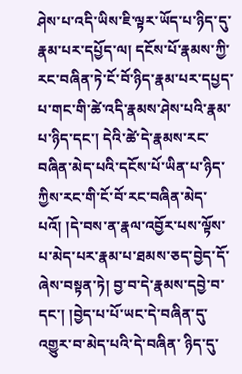ཤེས་པ་འདི་ཡིས་ཇི་ལྟར་ཡོད་པ་ཉིད་དུ་རྣམ་པར་དཔྱོད་ལ། དངོས་པོ་རྣམས་ཀྱི་རང་བཞིན་ཏེ་ངོ་བོ་ཉིད་རྣམ་པར་དཔྱད་པ་གང་གི་ཚེ་འདི་རྣམས་ཤེས་པའི་རྣམ་ པ་ཉིད་དང་། དེའི་ཚེ་དེ་རྣམས་རང་བཞིན་མེད་པའི་དངོས་པོ་ཡིན་པ་ཉིད་ཀྱིས་རང་གི་ངོ་བོ་རང་བཞིན་མེད་པའོ། །དེ་བས་ན་རྣལ་འབྱོར་པས་ལྟོས་པ་མེད་པར་རྣམ་པ་ཐམས་ཅད་བྱེད་དོ་ཞེས་བསྟན་ཏེ། བྱ་བ་དེ་རྣམས་དབྱེ་བ་དང་། །བྱེད་པ་པོ་ཡང་དེ་བཞིན་དུ་འགྱུར་བ་མེད་པའི་དེ་བཞིན་ ཉིད་དུ་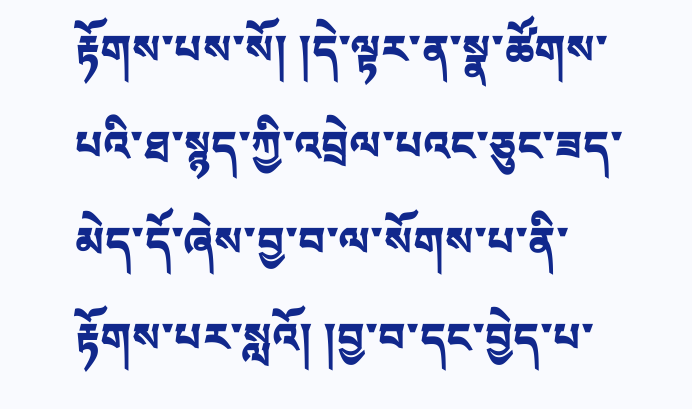རྟོགས་པས་སོ། །དེ་ལྟར་ན་སྣ་ཚོགས་པའི་ཐ་སྙད་ཀྱི་འབྲེལ་པའང་ཅུང་ཟད་མེད་དོ་ཞེས་བྱ་བ་ལ་སོགས་པ་ནི་རྟོགས་པར་སླའོ། །བྱ་བ་དང་བྱེད་པ་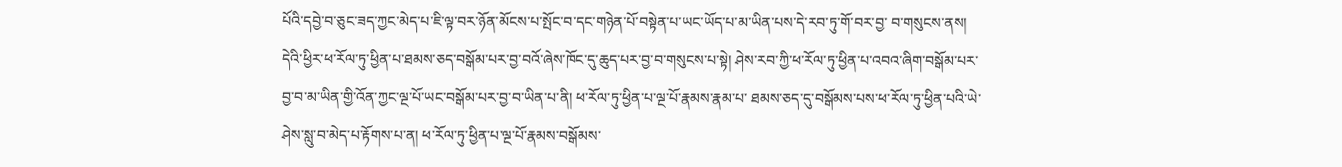པོའི་དབྱེ་བ་ཅུང་ཟད་ཀྱང་མེད་པ་ཇི་ལྟ་བར་ཉོན་མོངས་པ་སྤོང་བ་དང་གཉེན་པོ་བསྟེན་པ་ཡང་ཡོད་པ་མ་ཡིན་པས་དེ་རབ་ཏུ་གོ་བར་བྱ་ བ་གསུངས་ནས། དེའི་ཕྱིར་ཕ་རོལ་ཏུ་ཕྱིན་པ་ཐམས་ཅད་བསྒོམ་པར་བྱ་བའོ་ཞེས་ཁོང་དུ་ཆུད་པར་བྱ་བ་གསུངས་པ་སྟེ། ཤེས་རབ་ཀྱི་ཕ་རོལ་ཏུ་ཕྱིན་པ་འབའ་ཞིག་བསྒོམ་པར་བྱ་བ་མ་ཡིན་གྱི་འོན་ཀྱང་ལྔ་པོ་ཡང་བསྒོམ་པར་བྱ་བ་ཡིན་པ་ནི། ཕ་རོལ་ཏུ་ཕྱིན་པ་ལྔ་པོ་རྣམས་རྣམ་པ་ ཐམས་ཅད་དུ་བསྒོམས་པས་ཕ་རོལ་ཏུ་ཕྱིན་པའི་ཡེ་ཤེས་སླུ་བ་མེད་པ་རྟོགས་པ་ན། ཕ་རོལ་ཏུ་ཕྱིན་པ་ལྔ་པོ་རྣམས་བསྒོམས་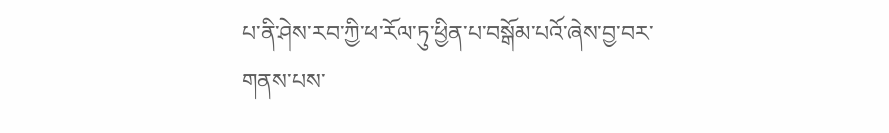པ་ནི་ཤེས་རབ་ཀྱི་ཕ་རོལ་ཏུ་ཕྱིན་པ་བསྒོམ་པའོ་ཞེས་བྱ་བར་གནས་པས་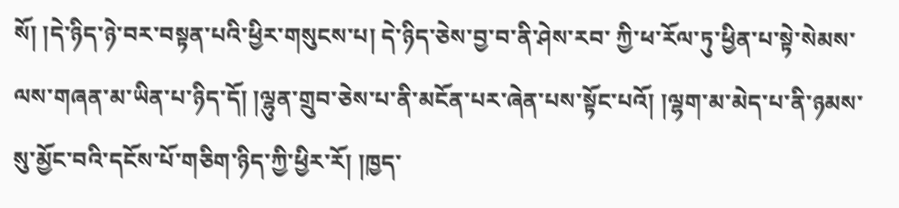སོ། །དེ་ཉིད་ཉེ་བར་བསྟན་པའི་ཕྱིར་གསུངས་པ། དེ་ཉིད་ཅེས་བྱ་བ་ནི་ཤེས་རབ་ ཀྱི་ཕ་རོལ་ཏུ་ཕྱིན་པ་སྟེ་སེམས་ལས་གཞན་མ་ཡིན་པ་ཉིད་དོ། །ལྷུན་གྲུབ་ཅེས་པ་ནི་མངོན་པར་ཞེན་པས་སྟོང་པའོ། །ལྷག་མ་མེད་པ་ནི་ཉམས་སུ་མྱོང་བའི་དངོས་པོ་གཅིག་ཉིད་ཀྱི་ཕྱིར་རོ། །ཁྱད་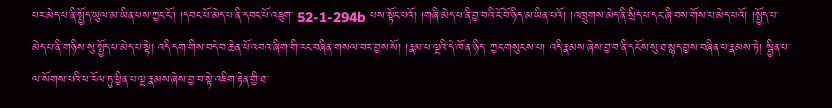པར་མེད་པ་ནི་སྤྱོད་ཡུལ་མ་ཡིན་པས་ཀྱང་ངོ་། །དབང་པོ་མེད་པ་ནི་དབང་པོ་འཇུག་ 52-1-294b པས་སྟོང་པའོ། །གཞི་མེད་པ་ནི་བྱ་བའི་ངོ་བོ་ཉིད་མ་ཡིན་པའོ། །འཁྲུགས་མེད་ནི་སྲིད་པ་དང་ཞི་བས་གོས་པ་མེད་པའོ། །སྤྱོད་པ་མེད་པ་ནི་གཉིས་སུ་སྤྱོད་པ་མེད་པ་སྟེ། འདི་དག་གིས་བདེ་བ་ཆེན་པོ་འབའ་ཞིག་གི་རང་བཞིན་གསལ་བར་བྱས་སོ། །རྣམ་པ་ལྔའི་དེ་ཁོ་ན་ཉིད་ ཀྱང་གསུངས་པ། འདི་རྣམས་ཞེས་བྱ་བ་ནི་དངོས་སུ་ཐ་སྙད་བྱས་བཞིན་པ་རྣམས་ཏེ། སྦྱིན་པ་ལ་སོགས་པའི་ཕ་རོལ་ཏུ་ཕྱིན་པ་ལྔ་རྣམས་ཞེས་བྱ་བ་སྟེ་འཇིག་རྟེན་གྱི་ཐ་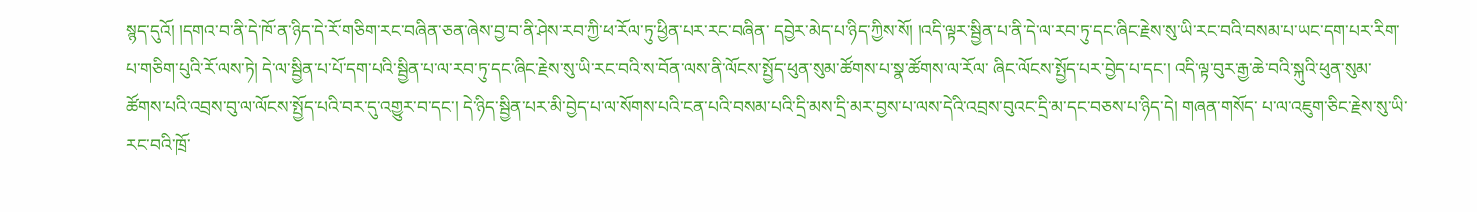སྙད་དུའོ། །དགའ་བ་ནི་དེ་ཁོ་ན་ཉིད་དེ་རོ་གཅིག་རང་བཞིན་ཅན་ཞེས་བྱ་བ་ནི་ཤེས་རབ་ཀྱི་ཕ་རོལ་ཏུ་ཕྱིན་པར་རང་བཞིན་ དབྱེར་མེད་པ་ཉིད་ཀྱིས་སོ། །འདི་ལྟར་སྦྱིན་པ་ནི་དེ་ལ་རབ་ཏུ་དང་ཞིང་རྗེས་སུ་ཡི་རང་བའི་བསམ་པ་ཡང་དག་པར་རིག་པ་གཅིག་པུའི་རོ་ལས་ཏེ། དེ་ལ་སྦྱིན་པ་པོ་དག་པའི་སྦྱིན་པ་ལ་རབ་ཏུ་དང་ཞིང་རྗེས་སུ་ཡི་རང་བའི་ས་བོན་ལས་ནི་ལོངས་སྤྱོད་ཕུན་སུམ་ཚོགས་པ་སྣ་ཚོགས་ལ་རོལ་ ཞིང་ལོངས་སྤྱོད་པར་བྱེད་པ་དང་། འདི་ལྟ་བུར་རྒྱ་ཆེ་བའི་སྐུའི་ཕུན་སུམ་ཚོགས་པའི་འབྲས་བུ་ལ་ལོངས་སྤྱོད་པའི་བར་དུ་འགྱུར་བ་དང་། དེ་ཉིད་སྦྱིན་པར་མི་བྱེད་པ་ལ་སོགས་པའི་ངན་པའི་བསམ་པའི་དྲི་མས་དྲི་མར་བྱས་པ་ལས་དེའི་འབྲས་བུའང་དྲི་མ་དང་བཅས་པ་ཉིད་དེ། གཞན་གསོད་ པ་ལ་འཇུག་ཅིང་རྗེས་སུ་ཡི་རང་བའི་ཁྲོ་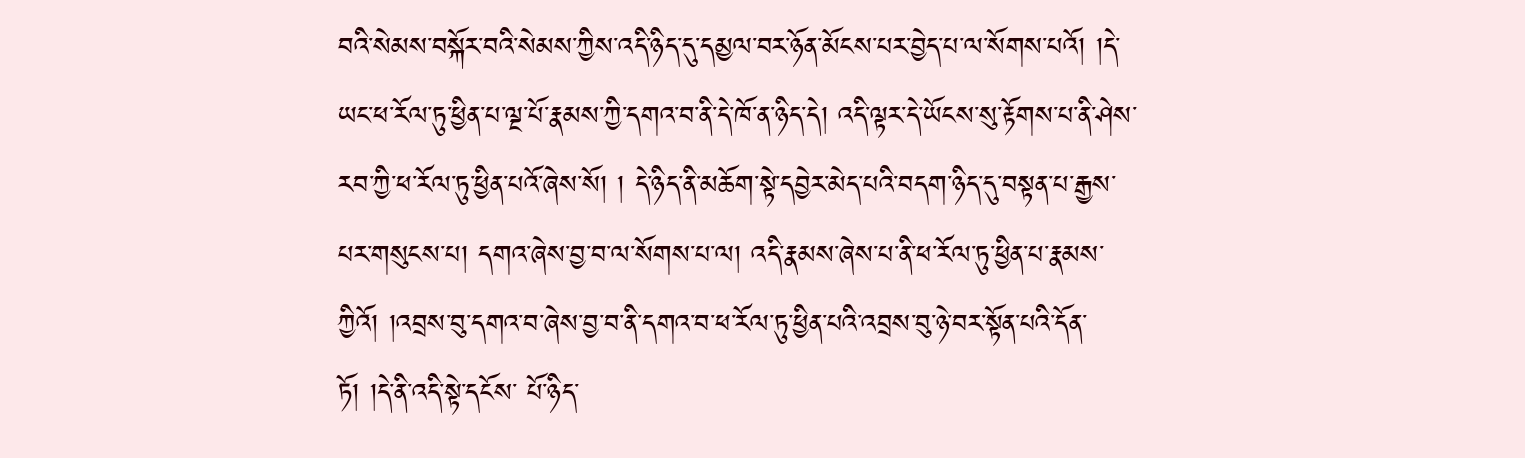བའི་སེམས་བསྐོར་བའི་སེམས་ཀྱིས་འདི་ཉིད་དུ་དམྱལ་བར་ཉོན་མོངས་པར་བྱེད་པ་ལ་སོགས་པའོ། །དེ་ཡང་ཕ་རོལ་ཏུ་ཕྱིན་པ་ལྔ་པོ་རྣམས་ཀྱི་དགའ་བ་ནི་དེ་ཁོ་ན་ཉིད་དེ། འདི་ལྟར་དེ་ཡོངས་སུ་རྟོགས་པ་ནི་ཤེས་རབ་ཀྱི་ཕ་རོལ་ཏུ་ཕྱིན་པའོ་ཞེས་སོ། ། དེ་ཉིད་ནི་མཆོག་སྟེ་དབྱེར་མེད་པའི་བདག་ཉིད་དུ་བསྟན་པ་རྒྱས་པར་གསུངས་པ། དགའ་ཞེས་བྱ་བ་ལ་སོགས་པ་ལ། འདི་རྣམས་ཞེས་པ་ནི་ཕ་རོལ་ཏུ་ཕྱིན་པ་རྣམས་ཀྱིའོ། །འབྲས་བུ་དགའ་བ་ཞེས་བྱ་བ་ནི་དགའ་བ་ཕ་རོལ་ཏུ་ཕྱིན་པའི་འབྲས་བུ་ཉེ་བར་སྟོན་པའི་དོན་ཏོ། །དེ་ནི་འདི་སྟེ་དངོས་ པོ་ཉིད་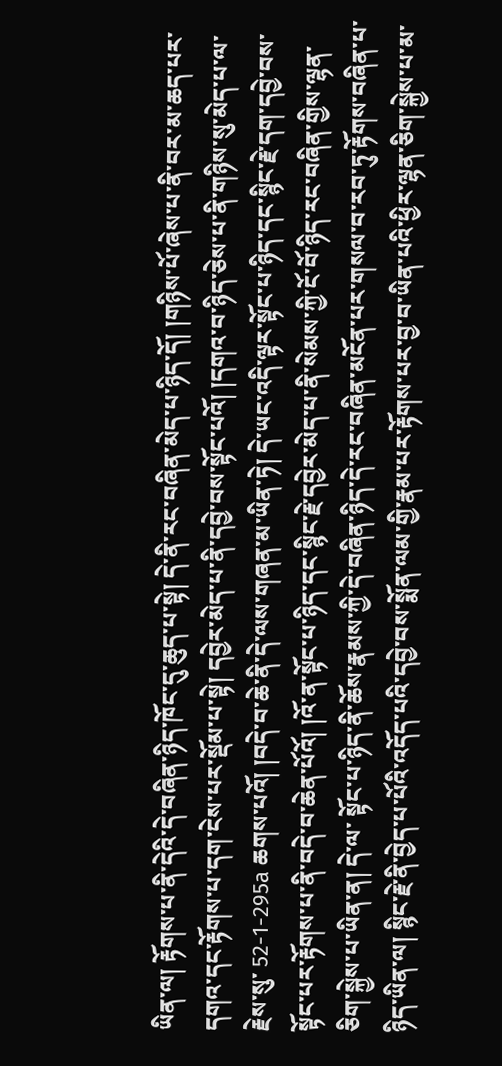ཡིན་ལ། རྟོགས་པ་ནི་དེའི་དེ་བཞིན་ཉིད་ཁོང་དུ་ཆུད་པ་སྟེ། དེ་ནི་རང་བཞིན་མེད་པ་ཉིད་དོ། །གཉིས་པོ་ཞེས་པ་ནི་བར་མ་ཆད་པར་དགའ་དང་རྟོགས་པ་དག་ངེས་པར་སྡོམ་པ་སྟེ། དབྱེར་མེད་པ་ནི་དབྱེ་བས་སྟོང་པའོ། །དགའ་བ་ཉིད་ཅེས་པ་ནི་གཉིས་སུ་མེད་པ་ལ་རྗེས་སུ་ 52-1-295a ཆགས་པའོ། །བདེ་བ་ཆེ་ནི་དེ་ལས་གཞན་མ་ཡིན་ཏེ། དེ་ཡང་འདི་ལྟར་སྟོང་པ་ཉིད་དང་སྙིང་རྗེ་དག་དབྱེ་བས་སྟོང་པར་རྟོགས་པ་ནི་བདེ་བ་ཆེན་པོའོ། །འོ་ན་སྟོང་པ་ཉིད་དང་སྙིང་རྗེ་དབྱེར་མེད་པ་ནི་སེམས་ཀྱི་ངོ་བོ་ཉིད་རང་བཞིན་གྱིས་ལྷན་ཅིག་སྐྱེས་པ་ཡིན་ན། དེ་ལ་ སྟོང་པ་ཉིད་ནི་ཆོས་རྣམས་ཀྱི་དེ་བཞིན་ཉིད་དེ་རང་བཞིན་མངོན་པར་གསལ་བ་རབ་ཏུ་རྟོགས་བཞིན་པ་ཉིད་ཡིན་ལ། སྙིང་རྗེ་ནི་བྱེད་པ་པོའི་འདོད་པའི་དབྱེ་བས་སྨོན་ལམ་གྱི་རྣམ་པར་རྟོགས་པར་བྱ་བ་ཡིན་པའི་ཕྱིར་ལྷན་ཅིག་སྐྱེས་པ་མ་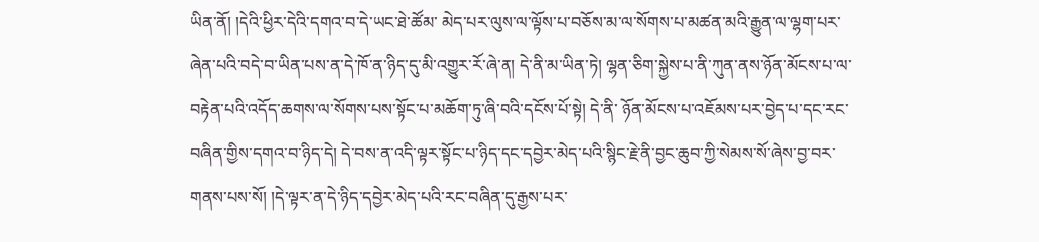ཡིན་ནོ། །དེའི་ཕྱིར་དེའི་དགའ་བ་དེ་ཡང་ཐེ་ཚོམ་ མེད་པར་ལུས་ལ་ལྟོས་པ་བཅོས་མ་ལ་སོགས་པ་མཚན་མའི་རྒྱུན་ལ་ལྷག་པར་ཞེན་པའི་བདེ་བ་ཡིན་པས་ན་དེ་ཁོ་ན་ཉིད་དུ་མི་འགྱུར་རོ་ཞེ་ན། དེ་ནི་མ་ཡིན་ཏེ། ལྷན་ཅིག་སྐྱེས་པ་ནི་ཀུན་ནས་ཉོན་མོངས་པ་ལ་བརྟེན་པའི་འདོད་ཆགས་ལ་སོགས་པས་སྟོང་པ་མཆོག་ཏུ་ཞི་བའི་དངོས་པོ་སྟེ། དེ་ནི་ ཉོན་མོངས་པ་འཇོམས་པར་བྱེད་པ་དང་རང་བཞིན་གྱིས་དགའ་བ་ཉིད་དེ། དེ་བས་ན་འདི་ལྟར་སྟོང་པ་ཉིད་དང་དབྱེར་མེད་པའི་སྙིང་རྗེ་ནི་བྱང་ཆུབ་ཀྱི་སེམས་སོ་ཞེས་བྱ་བར་གནས་པས་སོ། །དེ་ལྟར་ན་དེ་ཉིད་དབྱེར་མེད་པའི་རང་བཞིན་དུ་རྒྱས་པར་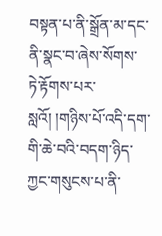བསྟན་པ་ནི་སྒྲོན་མ་དང་ནི་སྣང་བ་ཞེས་སོགས་ ཏེ་རྟོགས་པར་སླའོ། །གཉིས་པོ་འདི་དག་གི་ཆེ་བའི་བདག་ཉིད་ཀྱང་གསུངས་པ་ནི་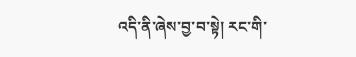འདི་ནི་ཞེས་བྱ་བ་སྟེ། རང་གི་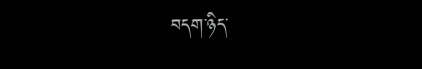བདག་ཉིད་